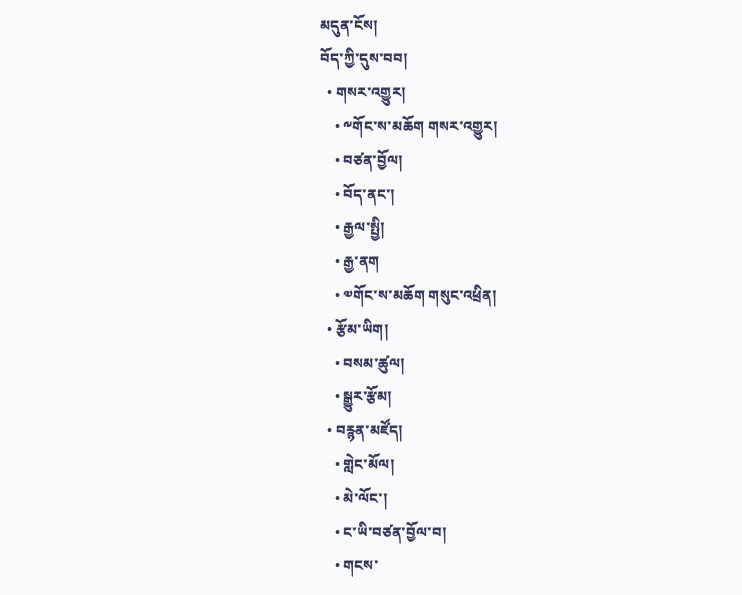མདུན་ངོས།
བོད་ཀྱི་དུས་བབ།
  • གསར་འགྱུར།
    • ༸གོང་ས་མཆོག གསར་འགྱུར།
    • བཙན་བྱོལ།
    • བོད་ནང་།
    • རྒྱལ་སྤྱི།
    • རྒྱ་ནག
    • ༧གོང་ས་མཆོག གསུང་འཕྲིན།
  • རྩོམ་ཡིག།
    • བསམ་ཚུལ།
    • སྒྱུར་རྩོམ།
  • བརྙན་མཛོད།
    • གླེང་མོལ།
    • མེ་ལོང་།
    • ང་ཡི་བཙན་བྱོལ་བ།
    • གངས་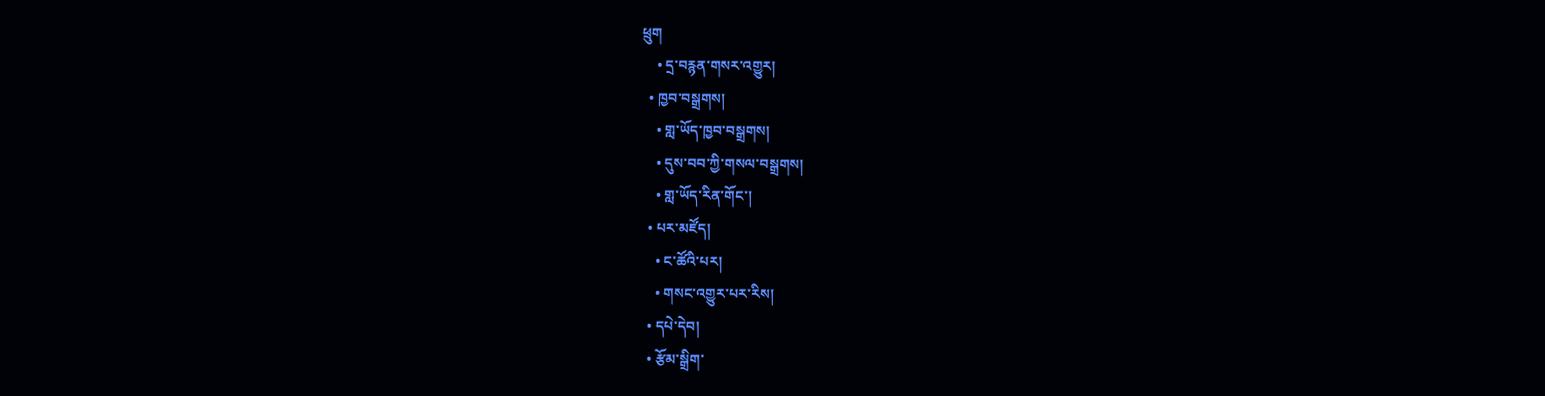ཕྲུག
    • དྲ་བརྙན་གསར་འགྱུར།
  • ཁྱབ་བསྒྲགས།
    • གླ་ཡོད་ཁྱབ་བསྒྲགས།
    • དུས་བབ་ཀྱི་གསལ་བསྒྲགས།
    • གླ་ཡོད་རིན་གོང་།
  • པར་མཛོད།
    • ང་ཚོའི་པར།
    • གསང་འགྱུར་པར་རིས།
  • དཔེ་དེབ།
  • རྩོམ་སྒྲིག་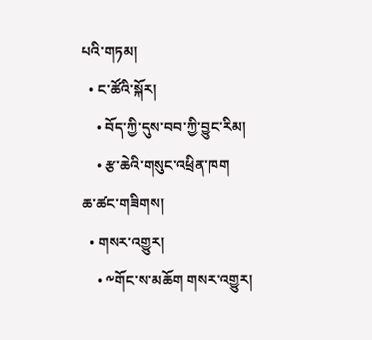པའི་གཏམ།
  • ང་ཚོའི་སྐོར།
    • བོད་ཀྱི་དུས་བབ་ཀྱི་བྱུང་རིམ།
    • རྩ་ཆེའི་གསུང་འཕྲིན་ཁག
ཆ་ཚང་གཟིགས།
  • གསར་འགྱུར།
    • ༸གོང་ས་མཆོག གསར་འགྱུར།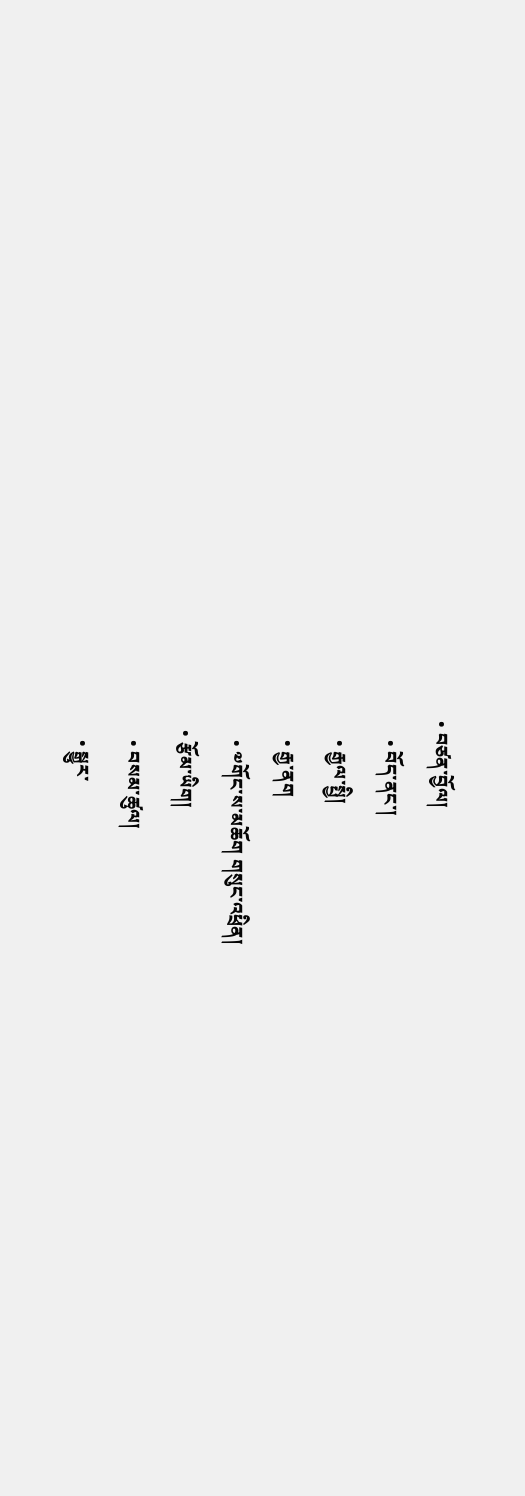• བཙན་བྱོལ།
    • བོད་ནང་།
    • རྒྱལ་སྤྱི།
    • རྒྱ་ནག
    • ༧གོང་ས་མཆོག གསུང་འཕྲིན།
  • རྩོམ་ཡིག།
    • བསམ་ཚུལ།
    • སྒྱུར་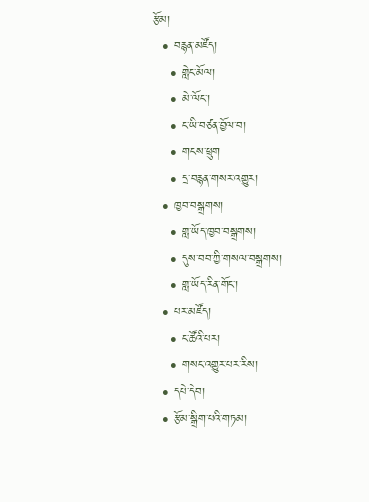རྩོམ།
  • བརྙན་མཛོད།
    • གླེང་མོལ།
    • མེ་ལོང་།
    • ང་ཡི་བཙན་བྱོལ་བ།
    • གངས་ཕྲུག
    • དྲ་བརྙན་གསར་འགྱུར།
  • ཁྱབ་བསྒྲགས།
    • གླ་ཡོད་ཁྱབ་བསྒྲགས།
    • དུས་བབ་ཀྱི་གསལ་བསྒྲགས།
    • གླ་ཡོད་རིན་གོང་།
  • པར་མཛོད།
    • ང་ཚོའི་པར།
    • གསང་འགྱུར་པར་རིས།
  • དཔེ་དེབ།
  • རྩོམ་སྒྲིག་པའི་གཏམ།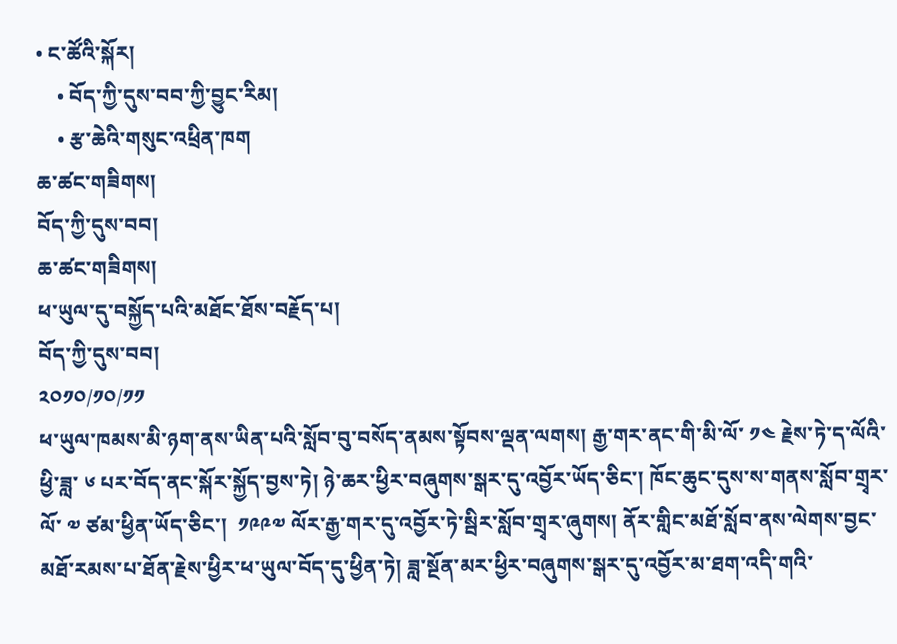• ང་ཚོའི་སྐོར།
    • བོད་ཀྱི་དུས་བབ་ཀྱི་བྱུང་རིམ།
    • རྩ་ཆེའི་གསུང་འཕྲིན་ཁག
ཆ་ཚང་གཟིགས།
བོད་ཀྱི་དུས་བབ།
ཆ་ཚང་གཟིགས།
ཕ་ཡུལ་དུ་བསྐྱོད་པའི་མཐོང་ཐོས་བརྗོད་པ།
བོད་ཀྱི་དུས་བབ།
༢༠༡༠/༡༠/༡༡
ཕ་ཡུལ་ཁམས་མི་ཉག་ནས་ཡིན་པའི་སློབ་བུ་བསོད་ནམས་སྟོབས་ལྡན་ལགས། རྒྱ་གར་ནང་གི་མི་ལོ་ ༡༤ རྗེས་ཏེ་ད་ལོའི་ཕྱི་ཟླ་ ༦ པར་བོད་ནང་སྐོར་སྐྱོད་བྱས་ཏེ། ཉེ་ཆར་ཕྱིར་བཞུགས་སྒར་དུ་འབྱོར་ཡོད་ཅིང་། ཁོང་ཆུང་དུས་ས་གནས་སློབ་གྲྭར་ལོ་ ༧ ཙམ་ཕྱིན་ཡོད་ཅིང་།  ༡༩༩༧ ལོར་རྒྱ་གར་དུ་འབྱོར་ཏེ་སྦིར་སློབ་གྲྭར་ཞུགས། ནོར་གླིང་མཐོ་སློབ་ནས་ལེགས་བྱང་མཐོ་རམས་པ་ཐོན་རྗེས་ཕྱིར་ཕ་ཡུལ་བོད་དུ་ཕྱིན་ཏེ། ཟླ་སྔོན་མར་ཕྱིར་བཞུགས་སྒར་དུ་འབྱོར་མ་ཐག་འདི་གའི་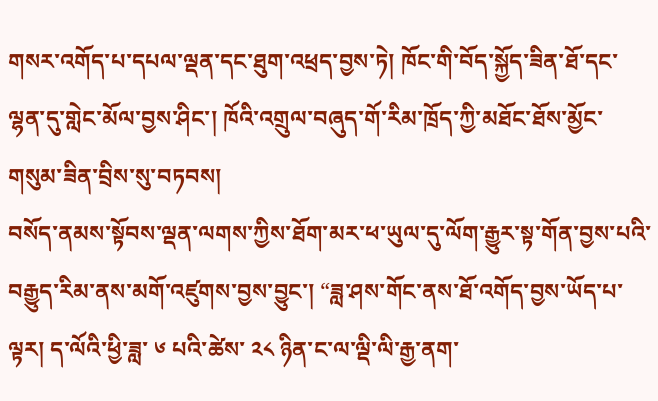གསར་འགོད་པ་དཔལ་ལྡན་དང་ཐུག་འཕྲད་བྱས་ཏེ། ཁོང་གི་བོད་སྐྱོད་ཟིན་ཐོ་དང་ལྷན་དུ་གླེང་མོལ་བྱས་ཤིང་། ཁོའི་འགྲུལ་བཞུད་གོ་རིམ་ཁྲོད་ཀྱི་མཐོང་ཐོས་མྱོང་གསུམ་ཟིན་བྲིས་སུ་བཏབས།
བསོད་ནམས་སྟོབས་ལྡན་ལགས་ཀྱིས་ཐོག་མར་ཕ་ཡུལ་དུ་ལོག་རྒྱུར་སྟ་གོན་བྱས་པའི་བརྒྱུད་རིམ་ནས་མགོ་འཛུགས་བྱས་བྱུང་། “ཟླ་ཤས་གོང་ནས་ཐོ་འགོད་བྱས་ཡོད་པ་ལྟར། ད་ལོའི་ཕྱི་ཟླ་ ༦ པའི་ཚེས་ ༢༨ ཉིན་ང་ལ་ལྡི་ལི་རྒྱ་ནག་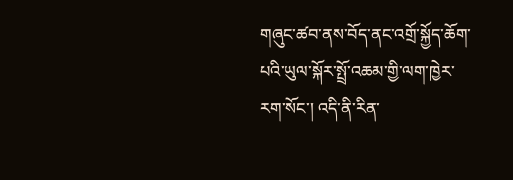གཞུང་ཚབ་ནས་བོད་ནང་འགྲོ་སྐྱོད་ཆོག་པའི་ཡུལ་སྐོར་སྤྲོ་འཆམ་གྱི་ལག་ཁྱེར་རག་སོང་། འདི་ནི་རིན་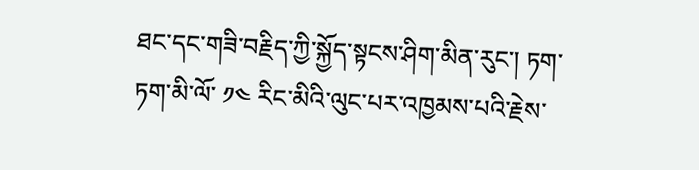ཐང་དང་གཟི་བརྗིད་ཀྱི་སྐྱོད་སྟངས་ཤིག་མིན་རུང་། ཏག་ཏག་མི་ལོ་ ༡༤ རིང་མིའི་ལུང་པར་འཁྱམས་པའི་རྗེས་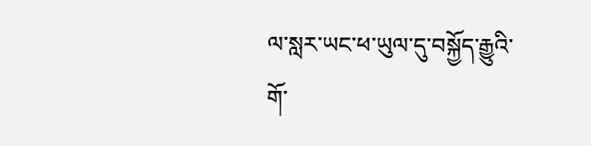ལ་སླར་ཡང་ཕ་ཡུལ་དུ་བསྐྱོད་རྒྱུའི་གོ་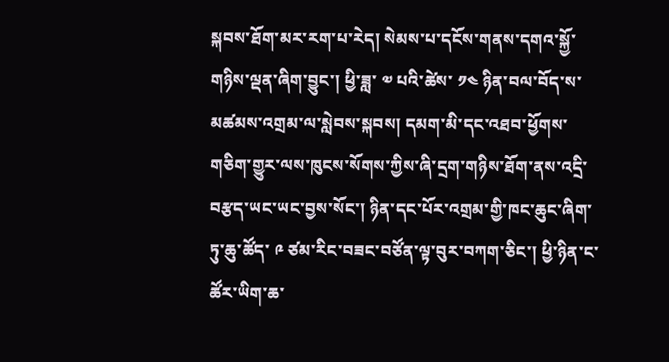སྐབས་ཐོག་མར་རག་པ་རེད། སེམས་པ་དངོས་གནས་དགའ་སྐྱོ་གཉིས་ལྡན་ཞིག་བྱུང་། ཕྱི་ཟླ་ ༧ པའི་ཚེས་ ༡༤ ཉིན་བལ་བོད་ས་མཚམས་འགྲམ་ལ་སླེབས་སྐབས། དམག་མི་དང་འཐབ་ཕྱོགས་གཅིག་གྱུར་ལས་ཁུངས་སོགས་ཀྱིས་ཞི་དྲག་གཉིས་ཐོག་ནས་འདྲི་བརྩད་ཡང་ཡང་བྱས་སོང་། ཉིན་དང་པོར་འགྲམ་གྱི་ཁང་ཆུང་ཞིག་ཏུ་ཆུ་ཚོད་ ༩ ཙམ་རིང་བཟང་བཙོན་ལྟ་བུར་བཀག་ཅིང་། ཕྱི་ཉིན་ང་ཚོར་ཡིག་ཆ་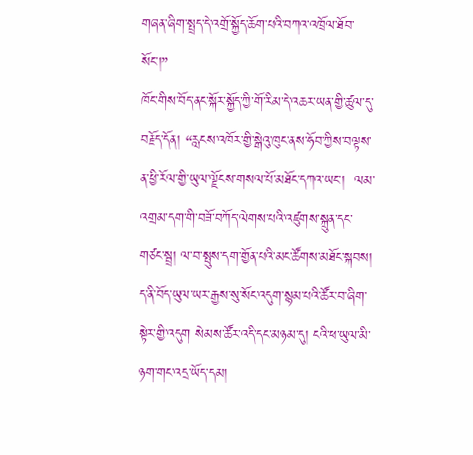གཞན་ཞིག་སྤྲད་དེ་འགྲོ་སྐྱོད་ཆོག་པའི་བཀའ་འཁྲོལ་ཐོབ་སོང་།”
ཁོང་གིས་བོད་ནང་སྐོར་སྐྱོད་ཀྱི་གོ་རིམ་དེ་འཆར་ཡན་གྱི་ཚུལ་དུ་བརྗོད་དོན། “རླངས་འཁོར་གྱི་སྒེའུ་ཁུང་ནས་ཧོབ་ཀྱིས་བལྟས་ན་ཕྱི་རོལ་གྱི་ཡུལ་ལྗོངས་གསལ་པོ་མཐོང་དཀའ་ཡང་།  ལམ་འགྲམ་དག་གི་བཟོ་བཀོད་ལེགས་པའི་འཛུགས་སྐྲུན་དང་གཙང་སྦྲ། ལ་བ་སྤུས་དག་གྱོན་པའི་མང་ཚོགས་མཐོང་སྐབས། ད་ནི་བོད་ཡུལ་ཡར་རྒྱས་སུ་སོང་འདུག་སྙམ་པའི་ཚོར་བ་ཞིག་སྟེར་གྱི་འདུག སེམས་ཚོར་འདི་དང་མཉམ་དུ། ངའི་ཕ་ཡུལ་མི་ཉག་གང་འདྲ་ཡོད་དམ།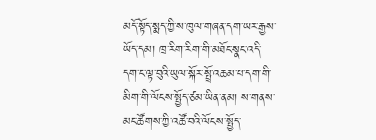མདོ་སྟོད་སྨད་ཀྱི་ས་ཁུལ་གཞན་དག་ཡར་རྒྱས་ཡོད་དམ། ཁྲ་རིག་རིག་གི་མཐོང་སྣང་འདི་དག་ང་ལྟ་བུའི་ཡུལ་སྐོར་སྤྲོ་འཆམ་པ་དག་གི་མིག་གི་ལོངས་སྤྱོད་ཙམ་ཡིན་ནམ། ས་གནས་མང་ཚོགས་ཀྱི་འཚོ་བའི་ལོངས་སྤྱོད་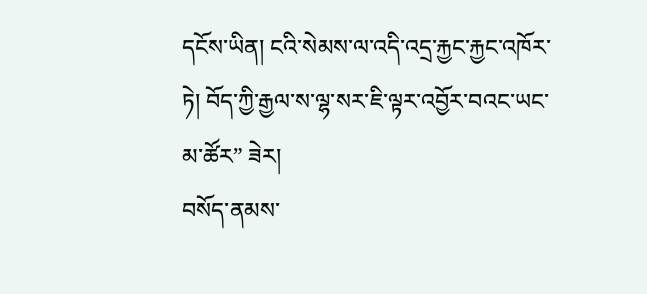དངོས་ཡིན། ངའི་སེམས་ལ་འདི་འདྲ་རྐྱང་རྐྱང་འཁོར་ཏེ། བོད་ཀྱི་རྒྱལ་ས་ལྷ་སར་ཇི་ལྟར་འབྱོར་བའང་ཡང་མ་ཚོར” ཟེར།
བསོད་ནམས་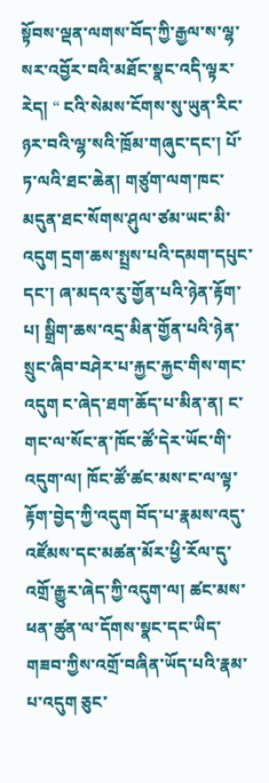སྟོབས་ལྡན་ལགས་བོད་ཀྱི་རྒྱལ་ས་ལྷ་སར་འབྱོར་བའི་མཐོང་སྣང་འདི་ལྟར་རེད། “ ངའི་སེམས་ངོགས་སུ་ཡུན་རིང་ཉར་བའི་ལྷ་སའི་ཁྲོམ་གཞུང་དང་། པོ་ཏ་ལའི་ཐང་ཆེན། གཙུག་ལག་ཁང་མདུན་ཐང་སོགས་ཤུལ་ཙམ་ཡང་མི་འདུག དྲག་ཆས་སྤྲས་པའི་དམག་དཔུང་དང་། ཞ་མདའ་རུ་གྱོན་པའི་ཉེན་རྟོག་པ། སྒྲིག་ཆས་འདྲ་མིན་གྱོན་པའི་ཉེན་སྲུང་ཞིབ་བཤེར་པ་རྐྱང་རྐྱང་གིས་གང་འདུག ང་ཞེད་ཐག་ཆོད་པ་མིན་ན། ང་གང་ལ་སོང་ན་ཁོང་ཚོ་དེར་ཡོང་གི་འདུག་ལ། ཁོང་ཚོ་ཚང་མས་ང་ལ་ལྟ་རྟོག་བྱེད་ཀྱི་འདུག བོད་པ་རྣམས་འདུ་འཛོམས་དང་མཚན་མོར་ཕྱི་རོལ་དུ་འགྲོ་རྒྱུར་ཞེད་ཀྱི་འདུག་ལ། ཚང་མས་ཕན་ཚུན་ལ་དོགས་སྣང་དང་ཡིད་གཟབ་ཀྱིས་འགྲོ་བཞིན་ཡོད་པའི་རྣམ་པ་འདུག ཅུང་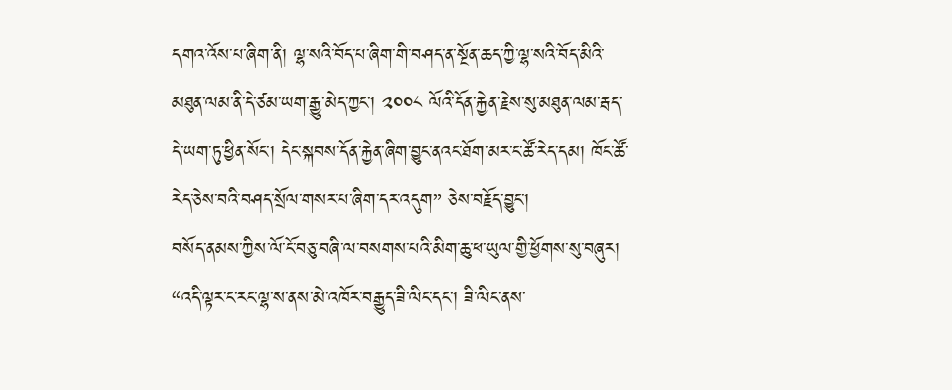དགའ་འོས་པ་ཞིག་ནི། ལྷ་སའི་བོད་པ་ཞིག་གི་བཤད་ན་སྔོན་ཆད་ཀྱི་ལྷ་སའི་བོད་མིའི་མཐུན་ལམ་ནི་དེ་ཙམ་ཡག་རྒྱུ་མེད་ཀྱང་། ༢༠༠༨ ལོའི་དོན་རྐྱེན་རྗེས་སུ་མཐུན་ལམ་རྦད་དེ་ཡག་ཏུ་ཕྱིན་སོང་། དེང་སྐབས་དོན་རྐྱེན་ཞིག་བྱུང་ནའང་ཐོག་མར་ང་ཚོ་རེད་དམ། ཁོང་ཚོ་རེད་ཅེས་བའི་བཤད་སྲོལ་གསར་པ་ཞིག་དར་འདུག” ཅེས་བརྗོད་བྱུང་།
བསོད་ནམས་ཀྱིས་ལོ་ངོ་བཅུ་བཞི་ལ་བསགས་པའི་མིག་ཆུ་ཕ་ཡུལ་གྱི་ཕྱོགས་སུ་བཞུར། “འདི་ལྟར་ང་རང་ལྷ་ས་ནས་མེ་འཁོར་བརྒྱུད་ཟི་ལིང་དང་། ཟི་ལིང་ནས་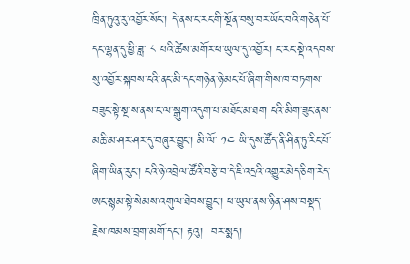ཁྲིན་ཏུའུ་རུ་འབྱོར་སོང་། དེ་ནས་ང་རང་གི་སྔོན་བསུ་བར་ཡོང་བའི་གཅེན་པོ་དང་ལྷན་དུ་ཕྱི་ཟླ་ ༨ པའི་ཚེས་མགོར་ཕ་ཡུལ་དུ་འབྱོར། ང་རང་སྡེ་འདབས་སུ་འབྱོར་སྐབས་ངའི་ནང་མི་དང་གཉེན་ཉེ་མང་པོ་ཞིག་གིས་ཁ་བཏགས་བཟུང་སྟེ་སྔ་ས་ནས་ང་ལ་སྒུག་འདུག་པ་མཐོང་མ་ཐག ངའི་མིག་ཟུང་ནས་མཆི་མ་ཤར་ཤར་དུ་བཞུར་བྱུང་། མི་ལོ་ ༡༤ ཡི་དུས་ཚོད་ནི་ཤིན་ཏུ་རིང་པོ་ཞིག་ཡིན་རུང་། ངའི་ཉེ་འབྲེལ་ཚོའི་བརྩེ་བ་དེ་ཇི་འདྲའི་འགྱུར་མེད་ཅིག་རེད་ཨང་སྙམ་སྟེ་སེམས་འགུལ་ཐེབས་བྱུང་། ཕ་ཡུལ་ནས་ཉིན་ཤས་བསྡད་རྗེས་ཁམས་བྲག་མགོ་དང་། རྟའུ།  བར་སྨད།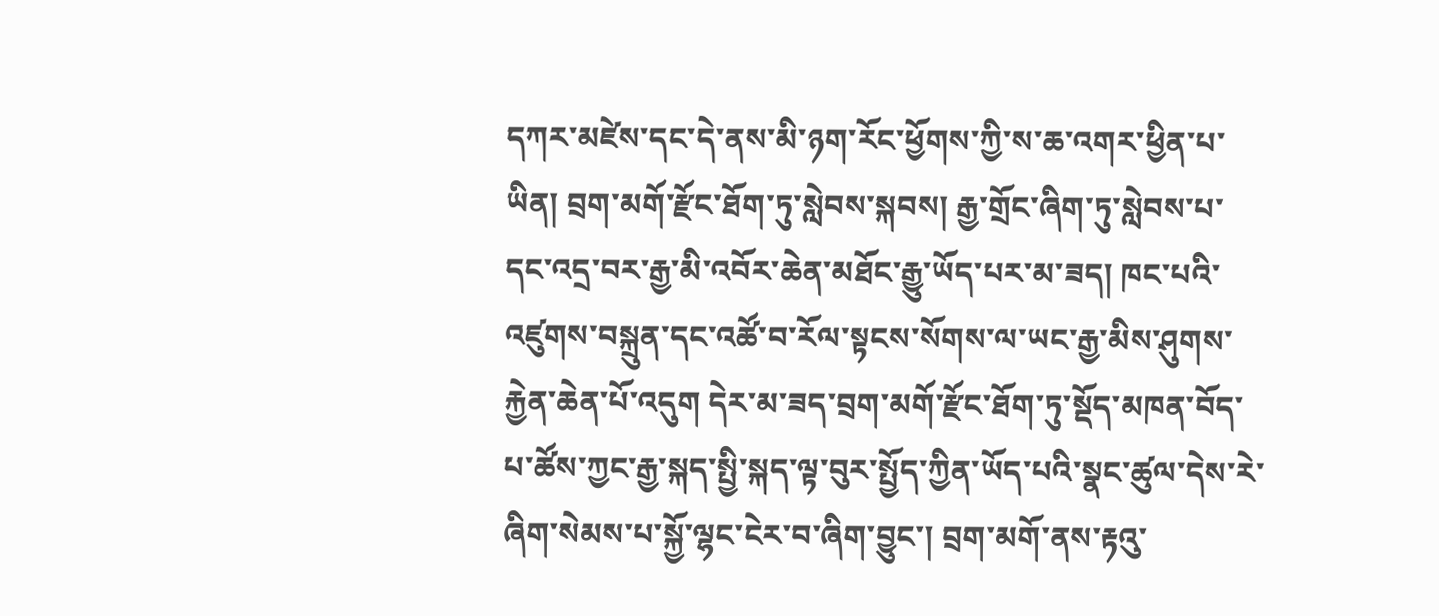དཀར་མཛེས་དང་དེ་ནས་མི་ཉག་རོང་ཕྱོགས་ཀྱི་ས་ཆ་འགར་ཕྱིན་པ་ཡིན། བྲག་མགོ་རྫོང་ཐོག་ཏུ་སླེབས་སྐབས། རྒྱ་གྲོང་ཞིག་ཏུ་སླེབས་པ་དང་འདྲ་བར་རྒྱ་མི་འབོར་ཆེན་མཐོང་རྒྱུ་ཡོད་པར་མ་ཟད། ཁང་པའི་འཛུགས་བསྐྲུན་དང་འཚོ་བ་རོལ་སྟངས་སོགས་ལ་ཡང་རྒྱ་མིས་ཤུགས་རྐྱེན་ཆེན་པོ་འདུག དེར་མ་ཟད་བྲག་མགོ་རྫོང་ཐོག་ཏུ་སྡོད་མཁན་བོད་པ་ཚོས་ཀྱང་རྒྱ་སྐད་སྤྱི་སྐད་ལྟ་བུར་སྤྱོད་ཀྱིན་ཡོད་པའི་སྣང་ཚུལ་དེས་རེ་ཞིག་སེམས་པ་སྐྱོ་ལྷང་ངེར་བ་ཞིག་བྱུང་། བྲག་མགོ་ནས་རྟའུ་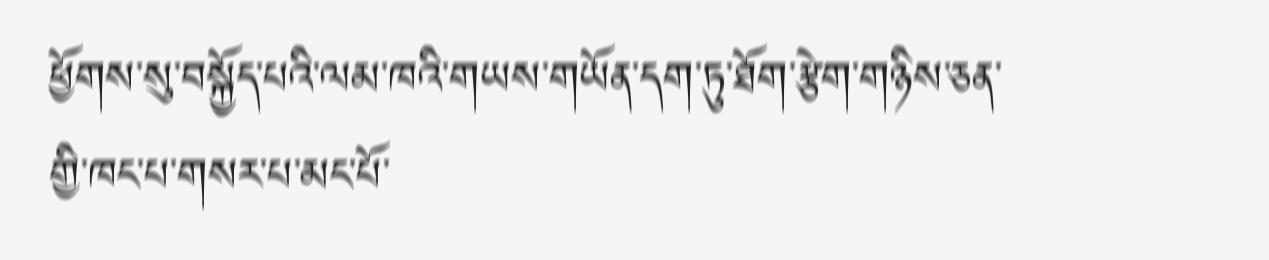ཕྱོགས་སུ་བསྐྱོད་པའི་ལམ་ཁའི་གཡས་གཡོན་དག་ཏུ་ཐོག་རྩེག་གཉིས་ཅན་གྱི་ཁང་པ་གསར་པ་མང་པོ་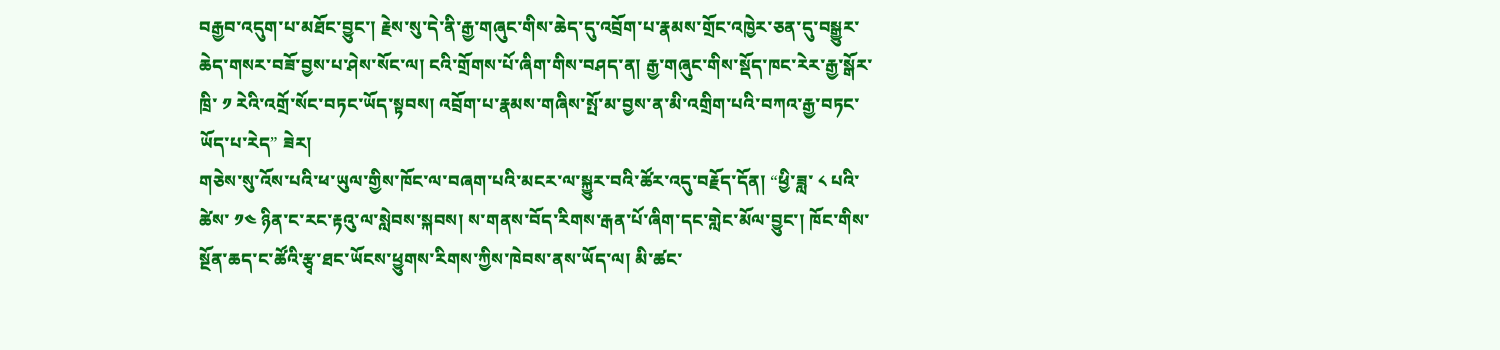བརྒྱབ་འདུག་པ་མཐོང་བྱུང་། རྗེས་སུ་དེ་ནི་རྒྱ་གཞུང་གིས་ཆེད་དུ་འབྲོག་པ་རྣམས་གྲོང་འཁྱེར་ཅན་དུ་བསྒྱུར་ཆེད་གསར་བཟོ་བྱས་པ་ཤེས་སོང་ལ། ངའི་གྲོགས་པོ་ཞིག་གིས་བཤད་ན། རྒྱ་གཞུང་གིས་སྡོད་ཁང་རེར་རྒྱ་སྒོར་ཁྲི་ ༡ རེའི་འགྲོ་སོང་བཏང་ཡོད་སྟབས། འབྲོག་པ་རྣམས་གཞིས་སྤོ་མ་བྱས་ན་མི་འགྲིག་པའི་བཀའ་རྒྱ་བཏང་ཡོད་པ་རེད” ཟེར།
གཅེས་སུ་འོས་པའི་ཕ་ཡུལ་གྱིས་ཁོང་ལ་བཞག་པའི་མངར་ལ་སྐྱུར་བའི་ཚོར་འདུ་བརྗོད་དོན། “ཕྱི་ཟླ་ ༨ པའི་ཚེས་ ༡༤ ཉིན་ང་རང་རྟའུ་ལ་སླེབས་སྐབས། ས་གནས་བོད་རིགས་རྒན་པོ་ཞིག་དང་གླེང་མོལ་བྱུང་། ཁོང་གིས་སྔོན་ཆད་ང་ཚོའི་རྩྭ་ཐང་ཡོངས་ཕྱུགས་རིགས་ཀྱིས་ཁེབས་ནས་ཡོད་ལ། མི་ཚང་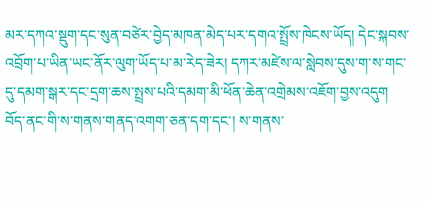མར་དཀའ་སྡུག་དང་སུན་བཙེར་བྱེད་མཁན་མེད་པར་དགའ་སྤྲོས་ཁེངས་ཡོད། དེང་སྐབས་འབྲོག་པ་ཡིན་ཡང་ནོར་ལུག་ཡོད་པ་མ་རེད་ཟེར། དཀར་མཛེས་ལ་སླེབས་དུས་ག་ས་གང་དུ་དམག་སྒར་དང་དྲག་ཆས་སྤྲས་པའི་དམག་མི་ཕོན་ཆེན་འགྲེམས་འཇོག་བྱས་འདུག བོད་ནང་གི་ས་གནས་གནད་འགག་ཅན་དག་དང་། ས་གནས་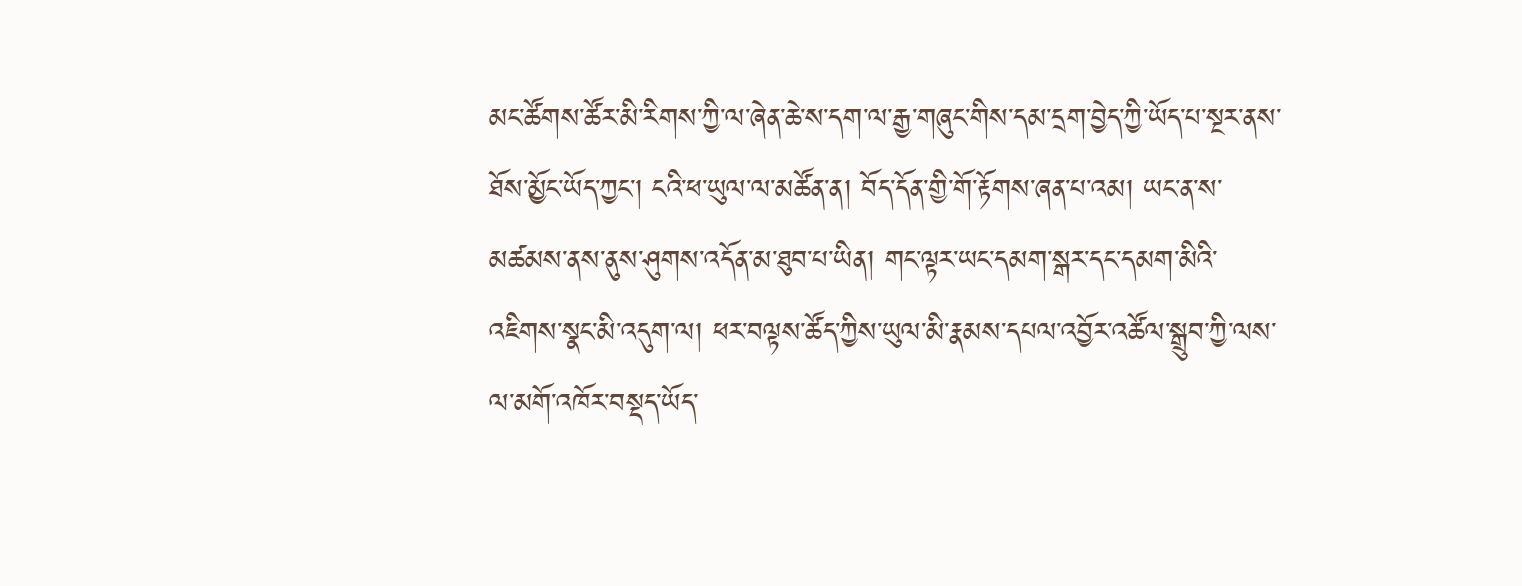མང་ཚོགས་ཚོར་མི་རིགས་ཀྱི་ལ་ཞེན་ཆེ་ས་དག་ལ་རྒྱ་གཞུང་གིས་དམ་དྲག་བྱེད་ཀྱི་ཡོད་པ་སྔར་ནས་ཐོས་མྱོང་ཡོད་ཀྱང་། ངའི་ཕ་ཡུལ་ལ་མཚོན་ན། བོད་དོན་གྱི་གོ་རྟོགས་ཞན་པ་འམ། ཡང་ན་ས་མཚམས་ནས་ནུས་ཤུགས་འདོན་མ་ཐུབ་པ་ཡིན། གང་ལྟར་ཡང་དམག་སྒར་དང་དམག་མིའི་འཇིགས་སྣང་མི་འདུག་ལ། ཕར་བལྟས་ཚོད་ཀྱིས་ཡུལ་མི་རྣམས་དཔལ་འབྱོར་འཚོལ་སྒྲུབ་ཀྱི་ལས་ལ་མགོ་འཁོར་བསྡད་ཡོད་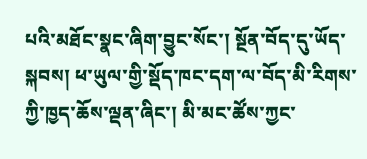པའི་མཐོང་སྣང་ཞིག་བྱུང་སོང་། སྔོན་བོད་དུ་ཡོད་སྐབས། ཕ་ཡུལ་གྱི་སྡོད་ཁང་དག་ལ་བོད་མི་རིགས་ཀྱི་ཁྱད་ཆོས་ལྡན་ཞིང་། མི་མང་ཚོས་ཀྱང་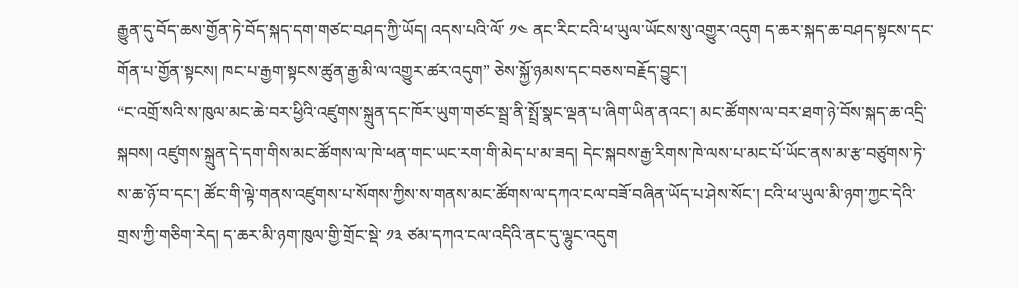རྒྱུན་དུ་བོད་ཆས་གྱོན་ཏེ་བོད་སྐད་དག་གཙང་བཤད་ཀྱི་ཡོད། འདས་པའི་ལོ་ ༡༤ ནང་རིང་ངའི་ཕ་ཡུལ་ཡོངས་སུ་འགྱུར་འདུག ད་ཆར་སྐད་ཆ་བཤད་སྟངས་དང་གོན་པ་གྱོན་སྟངས། ཁང་པ་རྒྱག་སྟངས་ཚུན་རྒྱ་མི་ལ་འགྱུར་ཚར་འདུག” ཅེས་སྐྱོ་ཉམས་དང་བཅས་བརྗོད་བྱུང་།
“ང་འགྲོ་སའི་ས་ཁུལ་མང་ཆེ་བར་ཕྱིའི་འཛུགས་སྐྲུན་དང་ཁོར་ཡུག་གཙང་སྦྲ་ནི་སྤྲོ་སྣང་ལྡན་པ་ཞིག་ཡིན་ནའང་། མང་ཚོགས་ལ་བར་ཐག་ཉེ་བོས་སྐད་ཆ་འདྲི་སྐབས། འཛུགས་སྐྲུན་དེ་དག་གིས་མང་ཚོགས་ལ་ཁེ་ཕན་གང་ཡང་རག་གི་མེད་པ་མ་ཟད། དེང་སྐབས་རྒྱ་རིགས་ཁེ་ལས་པ་མང་པོ་ཡོང་ནས་མ་རྩ་བཙུགས་ཏེ་ས་ཆ་ཉོ་བ་དང་། ཚོང་གི་ལྟེ་གནས་འཛུགས་པ་སོགས་ཀྱིས་ས་གནས་མང་ཚོགས་ལ་དཀའ་ངལ་བཟོ་བཞིན་ཡོད་པ་ཤེས་སོང་། ངའི་ཕ་ཡུལ་མི་ཉག་ཀྱང་དེའི་གྲས་ཀྱི་གཅིག་རེད། ད་ཆར་མི་ཉག་ཁུལ་གྱི་གྲོང་སྡེ་ ༡༣ ཙམ་དཀའ་ངལ་འདིའི་ནང་དུ་ལྷུང་འདུག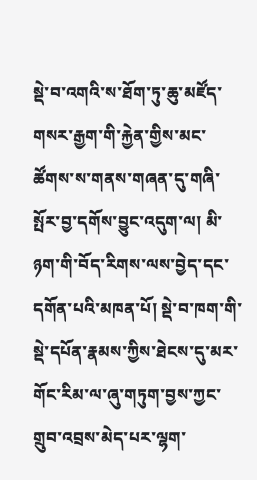སྡེ་བ་འགའི་ས་ཐོག་ཏུ་ཆུ་མཛོད་གསར་རྒྱག་གི་རྐྱེན་གྱིས་མང་ཚོགས་ས་གནས་གཞན་དུ་གཞི་སྤོར་བྱ་དགོས་བྱུང་འདུག་ལ། མི་ཉག་གི་བོད་རིགས་ལས་བྱེད་དང་དགོན་པའི་མཁན་པོ། སྡེ་བ་ཁག་གི་སྡེ་དཔོན་རྣམས་ཀྱིས་ཐེངས་དུ་མར་གོང་རིམ་ལ་ཞུ་གཏུག་བྱས་ཀྱང་གྲུབ་འབྲས་མེད་པར་ལྷག་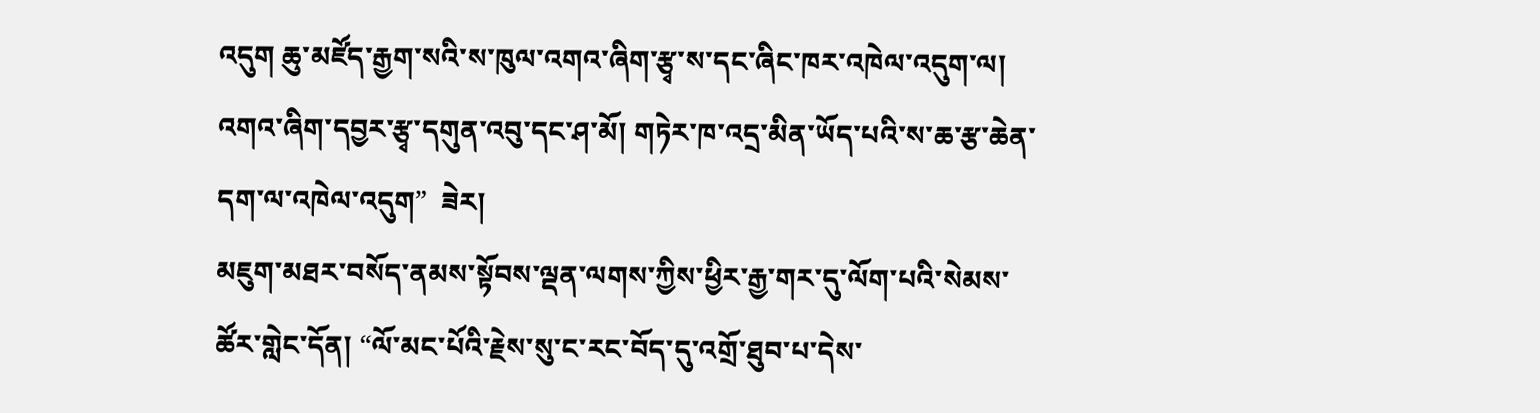འདུག ཆུ་མཛོད་རྒྱག་སའི་ས་ཁུལ་འགའ་ཞིག་རྩྭ་ས་དང་ཞིང་ཁར་འཁེལ་འདུག་ལ། འགའ་ཞིག་དབྱར་རྩྭ་དགུན་འབུ་དང་ཤ་མོ། གཏེར་ཁ་འདྲ་མིན་ཡོད་པའི་ས་ཆ་རྩ་ཆེན་དག་ལ་འཁེལ་འདུག”  ཟེར།
མཇུག་མཐར་བསོད་ནམས་སྟོབས་ལྡན་ལགས་ཀྱིས་ཕྱིར་རྒྱ་གར་དུ་ལོག་པའི་སེམས་ཚོར་གླེང་དོན། “ལོ་མང་པོའི་རྗེས་སུ་ང་རང་བོད་དུ་འགྲོ་ཐུབ་པ་དེས་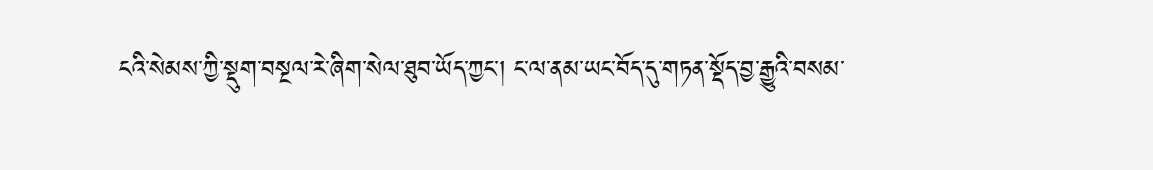ངའི་སེམས་ཀྱི་སྡུག་བསྔལ་རེ་ཞིག་སེལ་ཐུབ་ཡོད་ཀྱང་། ང་ལ་ནམ་ཡང་བོད་དུ་གཏན་སྡོད་བྱ་རྒྱུའི་བསམ་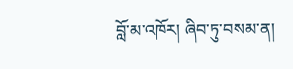བློ་མ་འཁོར། ཞིབ་ཏུ་བསམ་ན།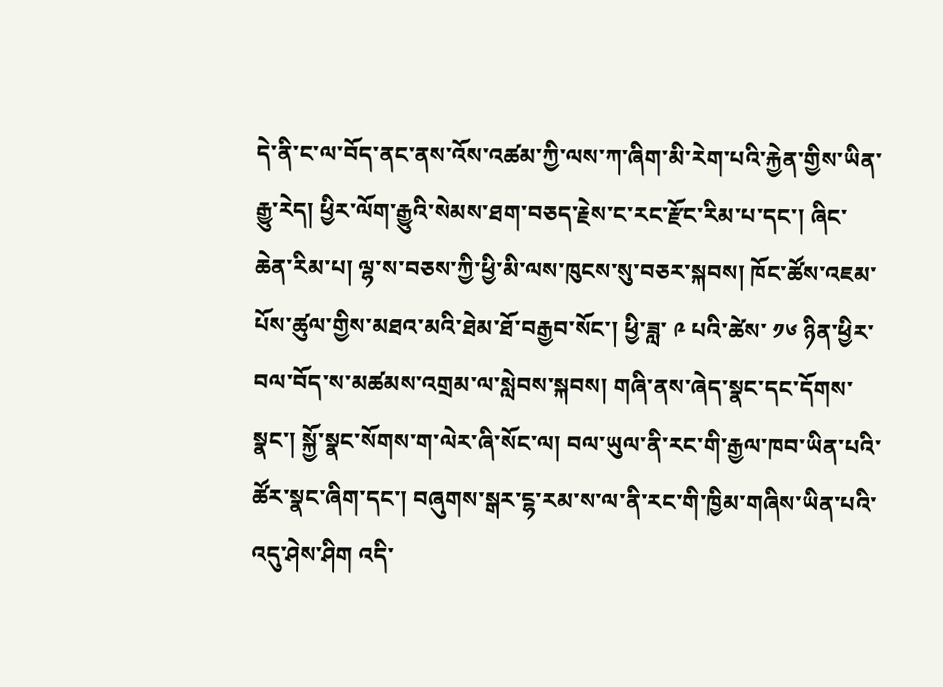དེ་ནི་ང་ལ་བོད་ནང་ནས་འོས་འཚམ་ཀྱི་ལས་ཀ་ཞིག་མི་རེག་པའི་རྐྱེན་གྱིས་ཡིན་རྒྱུ་རེད། ཕྱིར་ལོག་རྒྱུའི་སེམས་ཐག་བཅད་རྗེས་ང་རང་རྫོང་རིམ་པ་དང་། ཞིང་ཆེན་རིམ་པ། ལྷ་ས་བཅས་ཀྱི་ཕྱི་མི་ལས་ཁུངས་སུ་བཅར་སྐབས། ཁོང་ཚོས་འཇམ་པོས་ཚུལ་གྱིས་མཐའ་མའི་ཐེམ་ཐོ་བརྒྱབ་སོང་། ཕྱི་ཟླ་ ༩ པའི་ཚེས་ ༡༦ ཉིན་ཕྱིར་བལ་བོད་ས་མཚམས་འགྲམ་ལ་སླེབས་སྐབས། གཞི་ནས་ཞེད་སྣང་དང་དོགས་སྣང་། སྐྱོ་སྣང་སོགས་ག་ལེར་ཞི་སོང་ལ། བལ་ཡུལ་ནི་རང་གི་རྒྱལ་ཁབ་ཡིན་པའི་ཚོར་སྣང་ཞིག་དང་། བཞུགས་སྒར་ངྷ་རམ་ས་ལ་ནི་རང་གི་ཁྱིམ་གཞིས་ཡིན་པའི་འདུ་ཤེས་ཤིག འདི་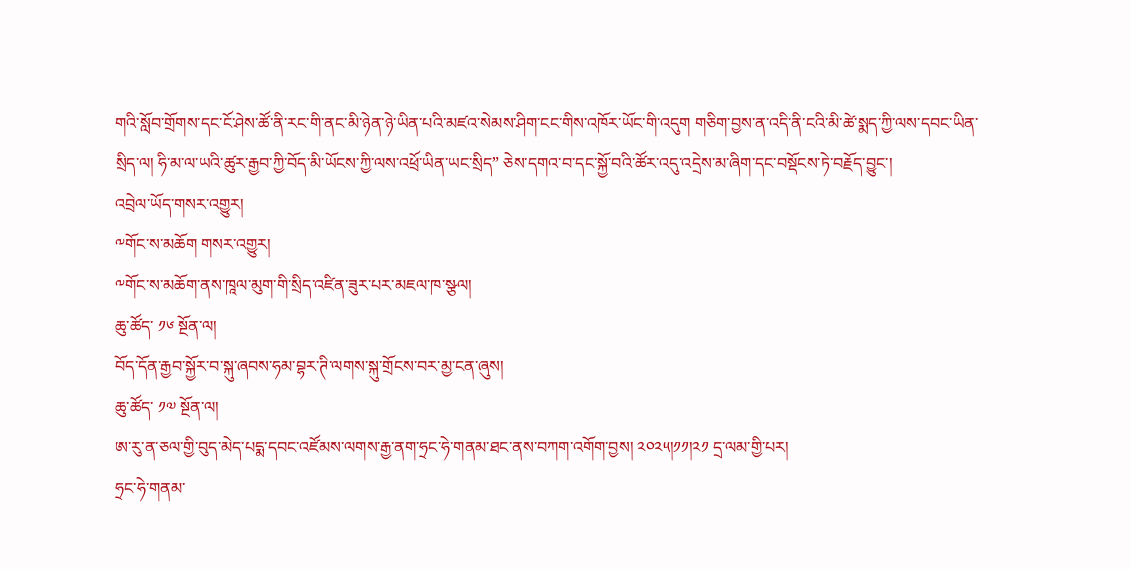གའི་སློབ་གྲོགས་དང་ངོ་ཤེས་ཚོ་ནི་རང་གི་ནང་མི་ཉེན་ཉེ་ཡིན་པའི་མཛའ་སེམས་ཤིག་ངང་གིས་འཁོར་ཡོང་གི་འདུག གཅིག་བྱས་ན་འདི་ནི་ངའི་མི་ཚེ་སྨད་ཀྱི་ལས་དབང་ཡིན་སྲིད་ལ། ཧི་མ་ལ་ཡའི་ཚུར་རྒྱབ་ཀྱི་བོད་མི་ཡོངས་ཀྱི་ལས་འཕྲོ་ཡིན་ཡང་སྲིད” ཅེས་དགའ་བ་དང་སྐྱོ་བའི་ཚོར་འདུ་འདྲེས་མ་ཞིག་དང་བསྡོངས་ཏེ་བརྗོད་བྱུང་།
འབྲེལ་ཡོད་གསར་འགྱུར།
༸གོང་ས་མཆོག གསར་འགྱུར།
༸གོང་ས་མཆོག་ནས་ཁཱལ་མུག་གི་སྲིད་འཛིན་ཟུར་པར་མཇལ་ཁ་སྩལ།
ཆུ་ཚོད་ ༡༦ སྔོན་ལ།
བོད་དོན་རྒྱབ་སྐྱོར་བ་སྐུ་ཞབས་ཧམ་བྷར་ཊི་ལགས་སྐུ་གྲོངས་བར་མྱ་ངན་ཞུས།
ཆུ་ཚོད་ ༡༧ སྔོན་ལ།
ཨ་རུ་ན་ཅལ་གྱི་བུད་མེད་པདྨ་དབང་འཛོམས་ལགས་རྒྱ་ནག་ཧྲང་ཧེ་གནམ་ཐང་ནས་བཀག་འགོག་བྱས། ༢༠༢༥།༡༡།༢༡ དྲ་ལམ་གྱི་པར།
ཧྲང་ཧེ་གནམ་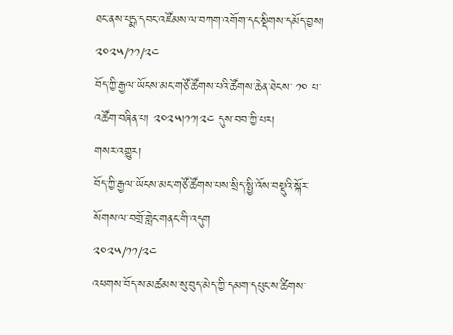ཐང་ནས་པདྨ་དབང་འཛོམས་ལ་བཀག་འགོག་དང་སྡིགས་དམོད་བྱས།
༢༠༢༥/༡༡/༢༤
བོད་ཀྱི་རྒྱལ་ཡོངས་མང་གཙོ་ཚོགས་པའི་ཚོགས་ཆེན་ཐེངས་ ༡༠ པ་འཚོག་བཞིན་པ། ༢༠༢༥།༡༡།༢༤ དུས་བབ་ཀྱི་པར།
གསར་འགྱུར།
བོད་ཀྱི་རྒྱལ་ཡོངས་མང་གཙོ་ཚོགས་པས་སྲིད་སྤྱི་འོས་བསྡུའི་སྐོར་སོགས་ལ་བགྲོ་གླེང་གནང་གི་འདུག
༢༠༢༥/༡༡/༢༤
འཕགས་བོད་ས་མཚམས་སུ་བུད་མེད་ཀྱི་དམག་དཔུང་ས་ཚིགས་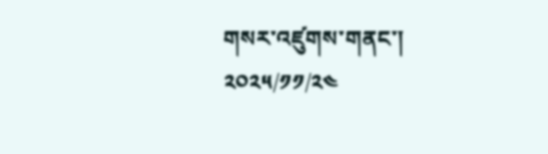གསར་འཛུགས་གནང་།
༢༠༢༥/༡༡/༢༤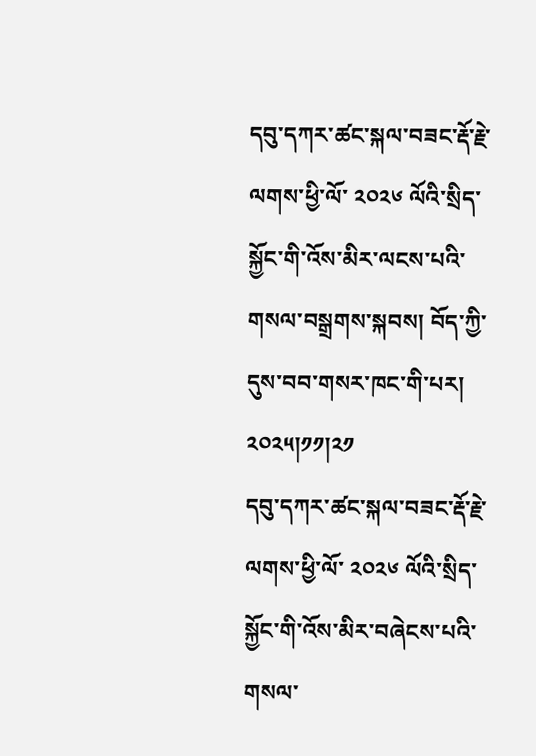དབུ་དཀར་ཚང་སྐལ་བཟང་རྡོ་རྗེ་ལགས་ཕྱི་ལོ་ ༢༠༢༦ ལོའི་སྲིད་སྐྱོང་གི་འོས་མིར་ལངས་པའི་གསལ་བསྒྲགས་སྐབས། བོད་ཀྱི་དུས་བབ་གསར་ཁང་གི་པར། ༢༠༢༥།༡༡།༢༡
དབུ་དཀར་ཚང་སྐལ་བཟང་རྡོ་རྗེ་ལགས་ཕྱི་ལོ་ ༢༠༢༦ ལོའི་སྲིད་སྐྱོང་གི་འོས་མིར་བཞེངས་པའི་གསལ་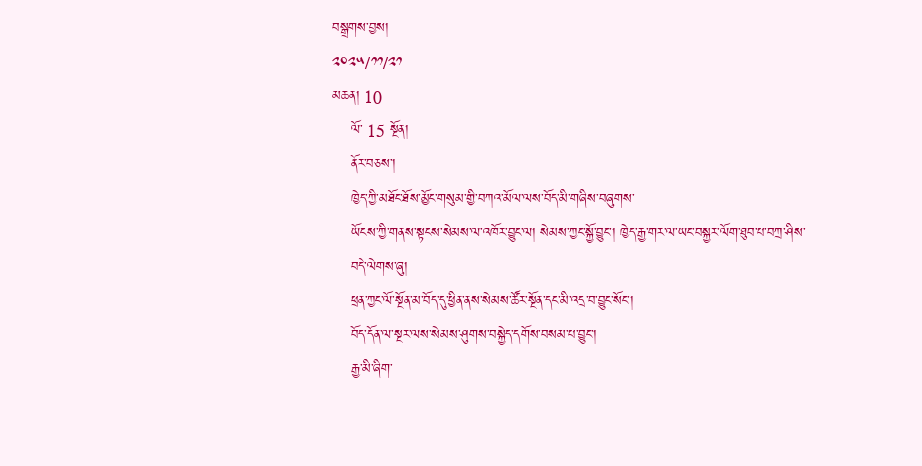བསྒྲགས་བྱས།
༢༠༢༥/༡༡/༢༡
མཆན། 10
    ལོ་ 15 སྔོན།
    ནོར་བཅས་།
    ཁྱེད་ཀྱི་མཐོང་ཐོས་མྱོང་གསུམ་གྱི་བཀའ་མོལ་ལས་བོད་མི་གཞིས་བཞུགས་
    ཡོངས་ཀྱི་གནས་སྟངས་སེམས་ལ་འཁོར་བྱུང་ལ། སེམས་ཀྱང་སྐྱོ་བྱུང་། ཁྱེད་རྒྱ་གར་ལ་ཡང་བསྐྱར་ལོག་ཐུབ་པ་བཀྲ་ཤིས་
    བདེ་ལེགས་ཞུ།
    ཕྲན་ཀྱང་ལོ་སྔོན་མ་བོད་དུ་ཕྱིན་ནས་སེམས་ཚོར་སྔོན་དང་མི་འདྲ་བ་བྱུང་སོང་།
    བོད་དོན་ལ་སྔར་ལས་སེམས་ཤུགས་བསྐྱེད་དགོས་བསམ་པ་བྱུང་།
    རྒྱ་མི་ཞིག་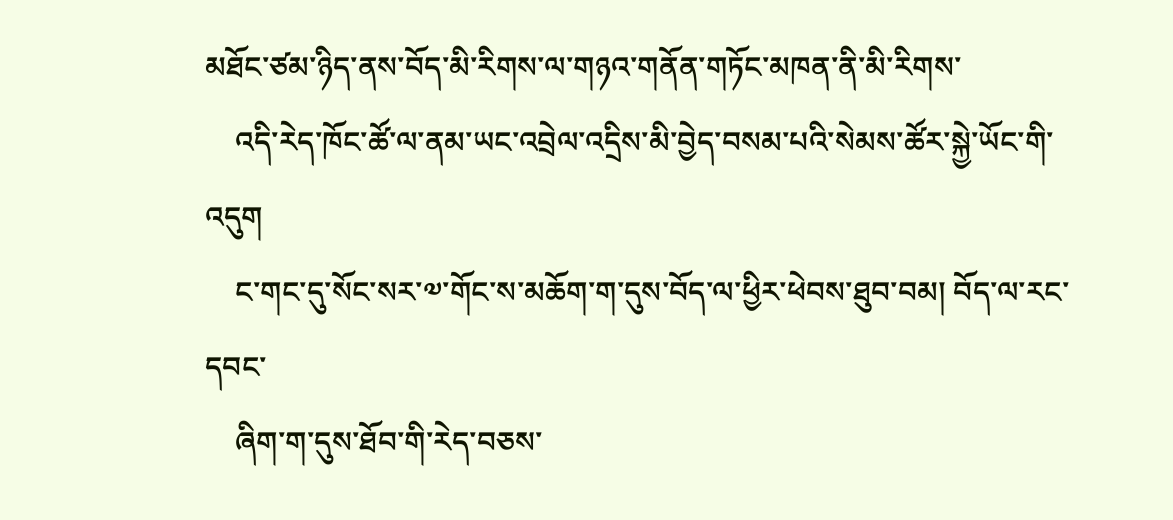མཐོང་ཙམ་ཉིད་ནས་བོད་མི་རིགས་ལ་གཉའ་གནོན་གཏོང་མཁན་ནི་མི་རིགས་
    འདི་རེད་ཁོང་ཚོ་ལ་ནམ་ཡང་འབྲེལ་འདྲིས་མི་བྱེད་བསམ་པའི་སེམས་ཚོར་སྐྱེ་ཡོང་གི་འདུག
    ང་གང་དུ་སོང་སར་༧་གོང་ས་མཆོག་ག་དུས་བོད་ལ་ཕྱིར་ཕེབས་ཐུབ་བམ། བོད་ལ་རང་དབང་
    ཞིག་ག་དུས་ཐོབ་གི་རེད་བཅས་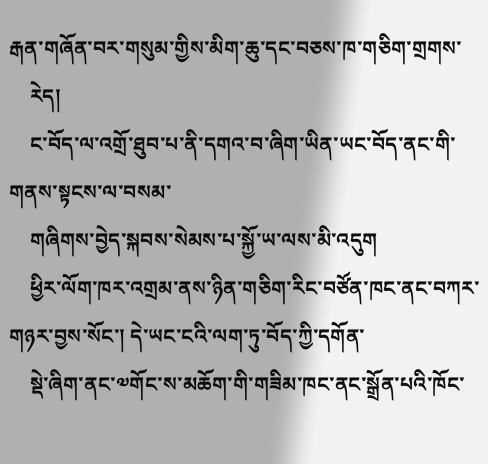རྒན་གཞོན་བར་གསུམ་གྱིས་མིག་ཆུ་དང་བཅས་ཁ་གཅིག་གྲགས་
    རེད།
    ང་བོད་ལ་འགྲོ་ཐུབ་པ་ནི་དགའ་བ་ཞིག་ཡིན་ཡང་བོད་ནང་གི་གནས་སྟངས་ལ་བསམ་
    གཞིགས་བྱེད་སྐབས་སེམས་པ་སྐྱོ་ཡ་ལས་མི་འདུག
    ཕྱིར་ལོག་ཁར་འགྲམ་ནས་ཉིན་གཅིག་རིང་བཙོན་ཁང་ནང་བཀར་གཉར་བྱས་སོང་། དེ་ཡང་ངའི་ལག་ཏུ་བོད་ཀྱི་དགོན་
    སྡེ་ཞིག་ནང་༧གོང་ས་མཆོག་གི་གཟིམ་ཁང་ནང་སྒྲོན་པའི་ཁོང་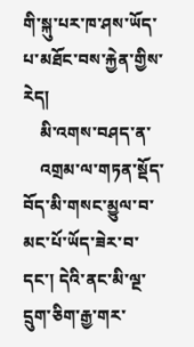གི་སྐུ་པར་ཁ་ཤས་ཡོད་པ་མཐོང་བས་རྐྱེན་གྱིས་རེད།
    མི་འགས་བཤད་ན་
    འགྲམ་ལ་གཏན་སྡོད་བོད་མི་གསང་མྱུལ་བ་མང་པོ་ཡོད་ཟེར་བ་དང་། དེའི་ནང་མི་ལྔ་དྲུག་ཅིག་རྒྱ་གར་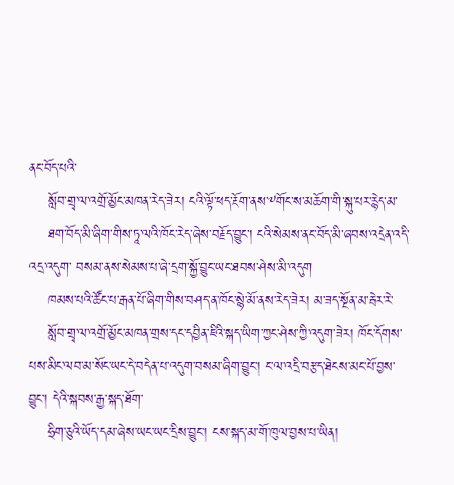ནང་བོད་པའི་
    སློབ་གྲྭ་ལ་འགྲོ་མྱོང་མཁན་རེད་ཟེར། ངའི་ལྟོ་ཕད་རྔོག་ནས་༸གོང་ས་མཆོག་གི་སྐུ་པར་རྙེད་མ་
    ཐག་བོད་མི་ཞིག་གིས་ཏཱ་ལའི་ཁོང་རེད་ཞེས་བརྗོད་བྱུང་། ངའི་སེམས་ནང་བོད་མི་ཞབས་འདྲེན་འདི་འདྲ་འདུག་ བསམ་ནས་སེམས་པ་ཞེ་དྲག་སྐྱོ་བྱུང་ཡང་ཐབས་ཤེས་མི་འདུག
    ཁམས་པའི་ཚོང་པ་རྒན་པོ་ཞིག་གིས་བཤད་ན་ཁོང་སྙེ་མོ་ནས་རེད་ཟེར། མ་ཟད་སྔོན་མ་རྦེར་རེ་
    སློབ་གྲྭ་ལ་འགྲོ་མྱོང་མཁན་གྲས་དང་དབྱིན་ཇིའི་སྐད་ཡིག་ཀྱང་ཤེས་ཀྱི་འདུག་ཟེར། ཁོང་དོགས་པས་མིང་ལབ་མ་སོང་ཡང་དེ་བདེན་པ་འདུག་བསམ་ཞིག་བྱུང་། ང་ལ་འདྲི་བརྩད་ཐེངས་མང་པོ་བྱས་བྱུང་། དེའི་སྐབས་རྒྱ་སྐད་ཐོག་
    ཧྲིག་ཅུའི་ཡོད་དམ་ཞེས་ཡང་ཡང་དྲིས་བྱུང་། ངས་སྐད་མ་གོ་ཁུལ་བྱས་པ་ཡིན།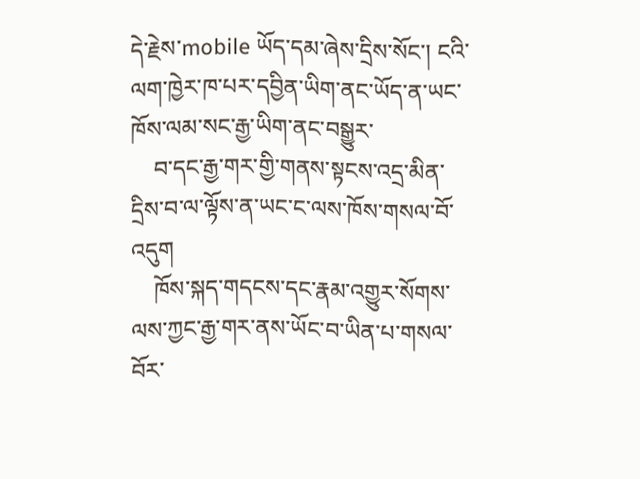དེ་རྗེས་mobile ཡོད་དམ་ཞེས་དྲིས་སོང་། ངའི་ལག་ཁྱེར་ཁ་པར་དབྱིན་ཡིག་ནང་ཡོད་ན་ཡང་ཁོས་ལམ་སང་རྒྱ་ཡིག་ནང་བསྒྱུར་
    བ་དང་རྒྱ་གར་གྱི་གནས་སྟངས་འདྲ་མིན་དྲིས་བ་ལ་ལྟོས་ན་ཡང་ང་ལས་ཁོས་གསལ་བོ་འདུག
    ཁོས་སྐད་གདངས་དང་རྣམ་འགྱུར་སོགས་ལས་ཀྱང་རྒྱ་གར་ནས་ཡོང་བ་ཡིན་པ་གསལ་བོར་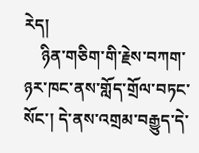རེད།
    ཉིན་གཅིག་གི་རྗེས་བཀག་ཉར་ཁང་ནས་གློད་གྲོལ་བཏང་སོང་། དེ་ནས་འགྲམ་བརྒྱུད་དེ་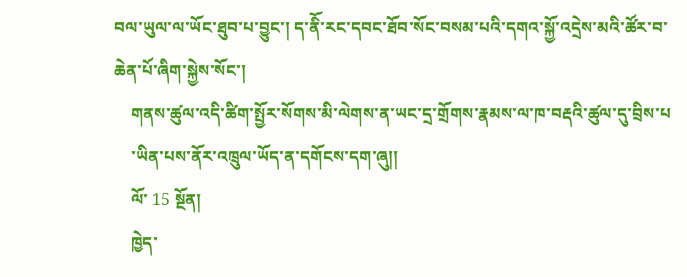བལ་ཡུལ་ལ་ཡོང་ཐུབ་པ་བྱུང་། ད་ནིོ་རང་དབང་ཐོབ་སོང་བསམ་པའི་དགའ་སྐྱོ་འདྲེས་མའི་ཚོར་བ་ཆེན་པོ་ཞིག་སྐྱེས་སོང་།
    གནས་ཚུལ་འདི་ཚིག་སྤྱོར་སོགས་མི་ལེགས་ན་ཡང་དྲ་གྲོགས་རྣམས་ལ་ཁ་བརྡའི་ཚུལ་དུ་བྲིས་པ
    ་ཡིན་པས་ནོར་འཁྲུལ་ཡོད་ན་དགོངས་དག་ཞུ།།
    ལོ་ 15 སྔོན།
    ཁྱེད་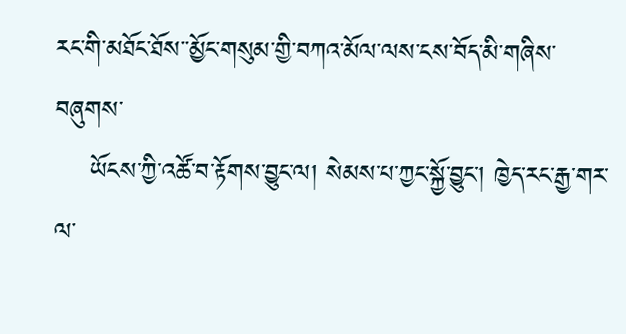རང་གི་མཐོང་ཐོས་་མྱོང་གསུམ་གྱི་བཀའ་མོལ་ལས་ངས་བོད་མི་གཞིས་བཞུགས་
    ཡོངས་ཀྱི་འཚོ་བ་རྟོགས་བྱུང་ལ། སེམས་པ་ཀྱང་སྐྱོ་བྱུང་། ཁྱེད་རང་རྒྱ་གར་ལ་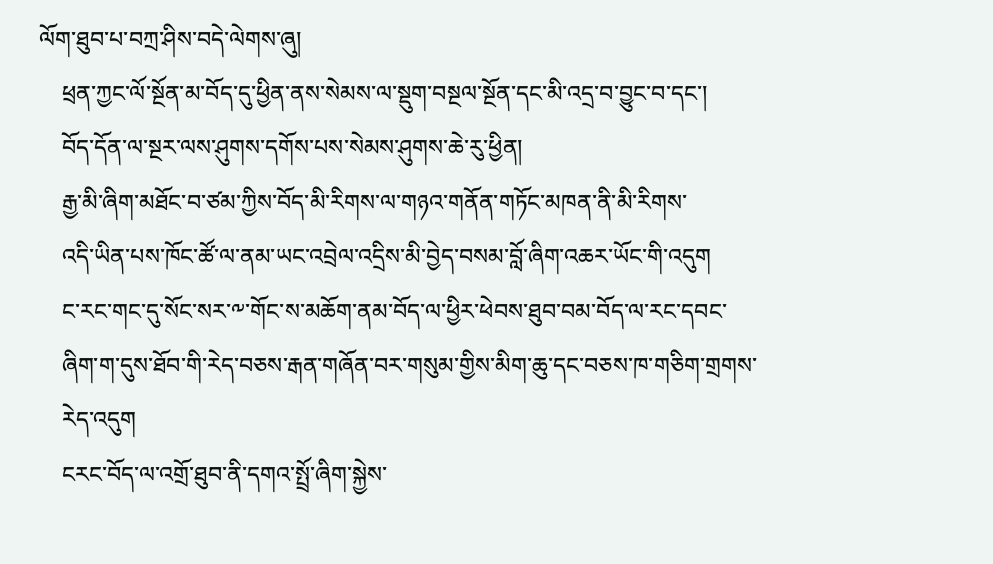ལོག་ཐུབ་པ་བཀྲ་ཤིས་བདེ་ལེགས་ཞུ།
    ཕྲན་ཀྱང་ལོ་སྔོན་མ་བོད་དུ་ཕྱིན་ནས་སེམས་ལ་སྡུག་བསྔལ་སྔོན་དང་མི་འདྲ་བ་བྱུང་བ་དང་།
    བོད་དོན་ལ་སྔར་ལས་ཤུགས་དགོས་པས་སེམས་ཤུགས་ཆེ་རུ་ཕྱིན།
    རྒྱ་མི་ཞིག་མཐོང་བ་ཙམ་ཀྱིས་བོད་མི་རིགས་ལ་གཉའ་གནོན་གཏོང་མཁན་ནི་མི་རིགས་
    འདི་ཡིན་པས་ཁོང་ཚོ་ལ་ནམ་ཡང་འབྲེལ་འདྲིས་མི་བྱེད་བསམ་བློ་ཞིག་འཆར་ཡོང་གི་འདུག
    ང་རང་གང་དུ་སོང་སར་༸་གོང་ས་མཆོག་ནམ་བོད་ལ་ཕྱིར་ཕེབས་ཐུབ་བམ་བོད་ལ་རང་དབང་
    ཞིག་ག་དུས་ཐོབ་གི་རེད་བཅས་རྒན་གཞོན་བར་གསུམ་གྱིས་མིག་ཆུ་དང་བཅས་ཁ་གཅིག་གྲགས་
    རེད་འདུག
    ངརང་བོད་ལ་འགྲོ་ཐུབ་ནི་དགའ་སྤྲོ་ཞིག་སྐྱེས་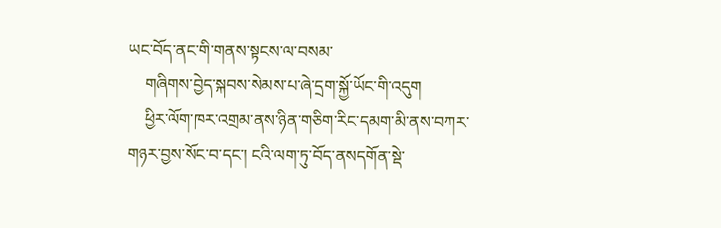ཡང་བོད་ནང་གི་གནས་སྟངས་ལ་བསམ་
    གཞིགས་བྱེད་སྐབས་སེམས་པ་ཞེ་དྲག་སྐྱོ་ཡོང་གི་འདུག
    ཕྱིར་ལོག་ཁར་འགྲམ་ནས་ཉིན་གཅིག་རིང་དམག་མི་ནས་བཀར་གཉར་བྱས་སོང་བ་དང་། ངའི་ལག་ཏུ་བོད་ནསདགོན་སྡེ་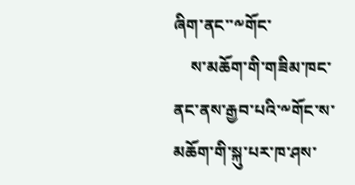ཞིག་ནང་་༸གོང་
    ས་མཆོག་གི་གཟིམ་ཁང་ནང་ནས་རྒྱབ་པའི་༸གོང་ས་མཆོག་གི་སྐུ་པར་ཁ་ཤས་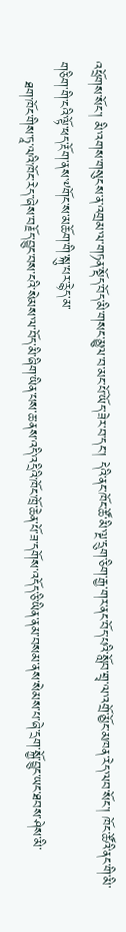འཕྲོགས་སོང་། མི་འགས་གསུངས་ན་འགྲམ་ལ་གཏན་སྡོད་བོད་མི་གསང་མྱུལ་བ་མང་པོ་ཡོད་ཟེར་བ་དང་། དེའི་ནང་ཁོང་ཚོ་མི་ལྔ་དྲུག་ཅིག་རྒྱ་གར་ནང་བོད་པའི་སློབ་གྲྭ་ལ་འགྲོ་མྱོང་མཁན་རེད་ལབ་སོང་། ཁོང་ཚོའི་ནང་གི་མི་གཅིག་གི་ངའི་ལྟོ་ཕད་རྔོག་ནས་༸གོང་ས་མཆོག་གི་སྐུ་པར་རྙེད་མ་
    ཐག་ཁོང་གིས་ཏཱ་ལའི་ཁོང་རེད་་ཞེས་བརྗོད་བྱུང་བས་ངའི་སེམས་ལ་བོད་མི་ཞིག་ཡིན་པས་ཆ་ནས་འདི་འདྲིའི་ཁོང་ཁྲོ་ཆེན་པོ་ཟ་དགོས་འདོད་ཅི་ཡིན་ནམ་བསམ་ནས་སེམས་པ་ཞེ་དྲག་སྐྱོ་བྱུང་ཡང་ཐབས་ཤེས་མི་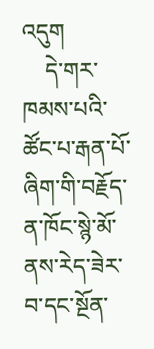འདུག
    དེ་གར་ཁམས་པའི་ཚོང་པ་རྒན་པོ་ཞིག་གི་བརྗོད་ན་ཁོང་སྙེ་མོ་ནས་རེད་ཟེར་བ་དང་སྔོན་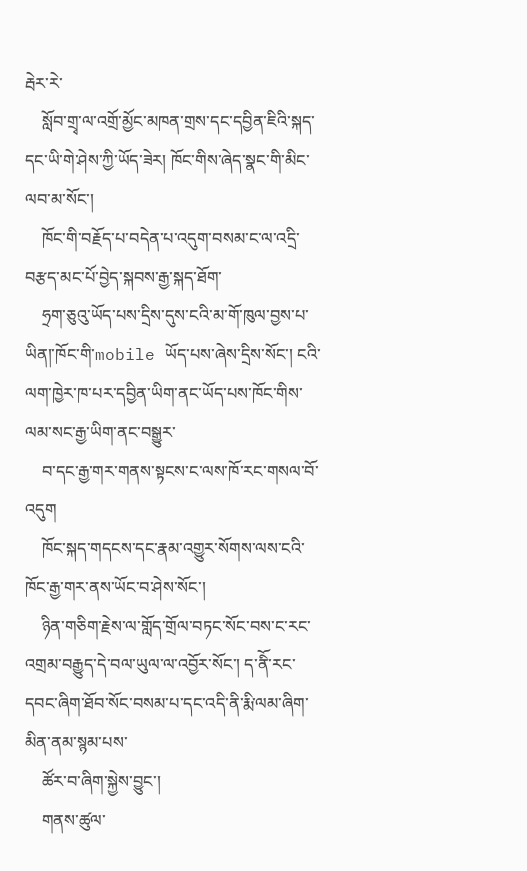རྦེར་རེ་
    སློབ་གྲྭ་ལ་འགྲོ་མྱོང་མཁན་གྲས་དང་དབྱིན་ཇིའི་སྐད་དང་ཡི་གེ་ཤེས་ཀྱི་ཡོད་ཟེར། ཁོང་གིས་ཞེད་སྣང་གི་མིང་ལབ་མ་སོང་།
    ཁོང་གི་བརྗོད་པ་བདེན་པ་འདུག་བསམ་ང་ལ་འདྲི་བརྩད་མང་པོ་བྱེད་སྐབས་རྒྱ་སྐད་ཐོག་
    ཧྲག་ཅུའུ་ཡོད་པས་དྲིས་དུས་ངའི་མ་གོ་ཁུལ་བྱས་པ་ཡིན།་ཁོང་གི་mobile ཡོད་པས་ཞེས་དྲིས་སོང་། ངའི་ལག་ཁྱེར་ཁ་པར་དབྱིན་ཡིག་ནང་ཡོད་པས་ཁོང་གིས་ལམ་སང་རྒྱ་ཡིག་ནང་བསྒྱུར་
    བ་དང་རྒྱ་གར་གནས་སྟངས་ང་ལས་ཁོ་རང་གསལ་བོ་འདུག
    ཁོང་སྐད་གདངས་དང་རྣམ་འགྱུར་སོགས་ལས་ངའི་ཁོང་རྒྱ་གར་ནས་ཡོང་བ་ཤེས་སོང་།
    ཉིན་གཅིག་རྗེས་ལ་གློད་གྲོལ་བཏང་སོང་བས་ང་རང་འགྲམ་བརྒྱུད་དེ་བལ་ཡུལ་ལ་འབྱོར་སོང་། ད་ནིོ་རང་དབང་ཞིག་ཐོབ་སོང་བསམ་པ་དང་འདི་ནི་རྨི་ལམ་ཞིག་མིན་ནམ་སྙམ་པས་
    ཚོར་བ་ཞིག་སྐྱེས་བྱུང་།
    གནས་ཚུལ་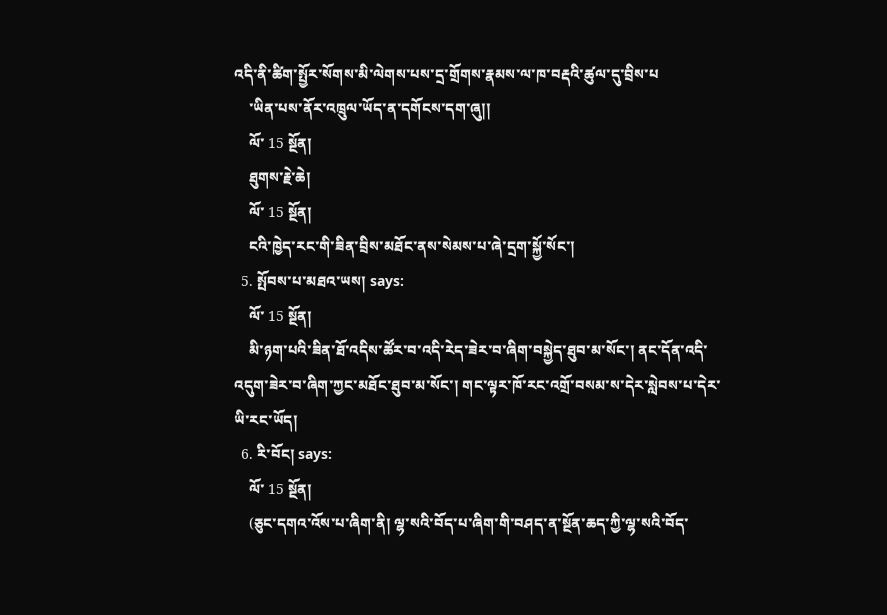འདི་ནི་ཚིག་སྤྱོར་སོགས་མི་ལེགས་པས་དྲ་གྲོགས་རྣམས་ལ་ཁ་བརྡའི་ཚུལ་དུ་བྲིས་པ
    ་ཡིན་པས་ནོར་འཁྲུལ་ཡོད་ན་དགོངས་དག་ཞུ།།
    ལོ་ 15 སྔོན།
    ཐུགས་རྗེ་ཆེ།
    ལོ་ 15 སྔོན།
    ངའི་ཁྱེད་རང་གི་ཟིན་བྲིས་མཐོང་ནས་སེམས་པ་ཞེ་དྲག་སྐྱོ་སོང་།
  5. སྤོབས་པ་མཐའ་ཡས། says:
    ལོ་ 15 སྔོན།
    མི་ཉག་པའི་ཟིན་ཐོ་འདིས་ཚོར་བ་འདི་རེད་ཟེར་བ་ཞིག་བསྐྱེད་ཐུབ་མ་སོང་། ནང་དོན་འདི་འདུག་ཟེར་བ་ཞིག་ཀྱང་མཐོང་ཐུབ་མ་སོང་། གང་ལྟར་ཁོ་རང་འགྲོ་བསམ་ས་དེར་སླེབས་པ་དེར་ཡི་རང་ཡོད།
  6. རི་བོང། says:
    ལོ་ 15 སྔོན།
    (ཅུང་དགའ་འོས་པ་ཞིག་ནི། ལྷ་སའི་བོད་པ་ཞིག་གི་བཤད་ན་སྔོན་ཆད་ཀྱི་ལྷ་སའི་བོད་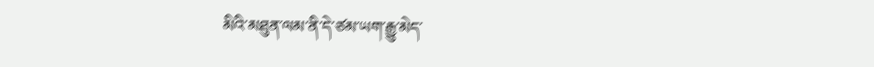མིའི་མཐུན་ལམ་ནི་དེ་ཙམ་ཡག་རྒྱུ་མེད་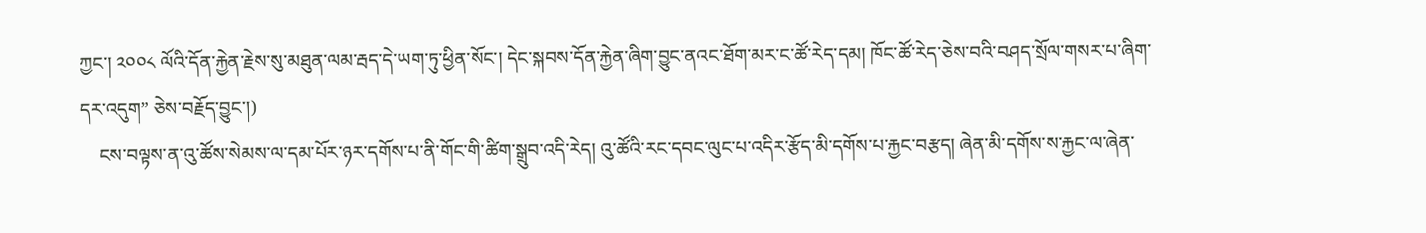ཀྱང་། ༢༠༠༨ ལོའི་དོན་རྐྱེན་རྗེས་སུ་མཐུན་ལམ་རྦད་དེ་ཡག་ཏུ་ཕྱིན་སོང་། དེང་སྐབས་དོན་རྐྱེན་ཞིག་བྱུང་ནའང་ཐོག་མར་ང་ཚོ་རེད་དམ། ཁོང་ཚོ་རེད་ཅེས་བའི་བཤད་སྲོལ་གསར་པ་ཞིག་དར་འདུག” ཅེས་བརྗོད་བྱུང་།)
    ངས་བལྟས་ན་འུ་ཚོས་སེམས་ལ་དམ་པོར་ཉར་དགོས་པ་ནི་གོང་གི་ཚིག་སྒྲུབ་འདི་རེད། འུ་ཚོའི་རང་དབང་ལུང་པ་འདིར་རྩོད་མི་དགོས་པ་རྐྱང་བརྩད། ཞེན་མི་དགོས་ས་རྐྱང་ལ་ཞེན་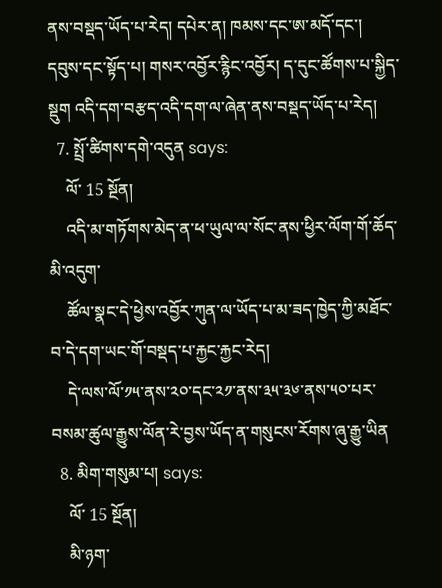ནས་བསྡད་ཡོད་པ་རེད། དཔེར་ན། ཁམས་དང་ཨ་མདོ་དང་། དབུས་དང་སྟོད་པ། གསར་འབྱོར་རྙིང་འབྱོར། ད་དུང་ཚོགས་པ་སྐྱིད་སྡུག འདི་དག་བརྩད་འདི་དག་ལ་ཞེན་ནས་བསྡད་ཡོད་པ་རེད།
  7. སྤྲོ་ཚིགས་དགེ་འདུན says:
    ལོ་ 15 སྔོན།
    འདི་མ་གཏོགས་མེད་ན་ཕ་ཡུལ་ལ་སོང་ནས་ཕྱིར་ལོག་གོ་ཆོད་མི་འདུག་
    ཚོལ་སྣང་དེ་ཕྱེས་འབྱོར་ཀུན་ལ་ཡོད་པ་མ་ཟད་ཁྱེད་ཀྱི་མཐོང་བ་དེ་དག་ཡང་གོ་བསྡད་པ་རྐྱང་རྐྱང་རེད།
    དེ་ལས་ལོ་༡༥་ནས་༢༠་དང་༢༡་ནས་༣༥་༣༦་ནས་༥༠་པར་བསམ་ཚུལ་རྒྱུས་ལོན་རེ་བྱས་ཡོད་ན་གསུངས་རོགས་ཞུ་རྒྱུ་ཡིན
  8. མིག་གསུམ་པ། says:
    ལོ་ 15 སྔོན།
    མི་ཉག་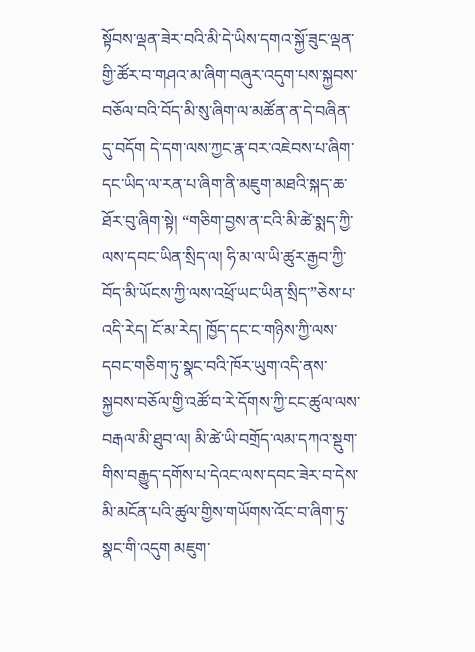སྟོབས་ལྡན་ཟེར་བའི་མི་དེ་ཡིས་དགའ་སྐྱོ་ཟུང་ལྡན་གྱི་ཚོར་བ་གཤའ་མ་ཞིག་བཞུར་འདུག་པས་སྐྱབས་བཅོལ་བའི་བོད་མི་སུ་ཞིག་ལ་མཚོན་ན་དེ་བཞིན་དུ་བདོག དེ་དག་ལས་ཀྱང་རྣ་བར་འཇེབས་པ་ཞིག་དང་ཡིད་ལ་རན་པ་ཞིག་ནི་མཇུག་མཐའི་སྐད་ཆ་ཐོར་བུ་ཞིག་སྟེ། “གཅིག་བྱས་ན་ངའི་མི་ཚེ་སྨད་ཀྱི་ལས་དབང་ཡིན་སྲིད་ལ། ཧི་མ་ལ་ཡི་ཚུར་རྒྱབ་ཀྱི་བོད་མི་ཡོངས་ཀྱི་ལས་འཕྲོ་ཡང་ཡིན་སྲིད་”ཅེས་པ་འདི་རེད། ངོ་མ་རེད། ཁྱོད་དང་ང་གཉིས་ཀྱི་ལས་དབང་གཅིག་ཏུ་སྣང་བའི་ཁོར་ཡུག་འདི་ནས་སྐྱབས་བཅོལ་གྱི་འཚོ་བ་རེ་དོགས་ཀྱི་ངང་ཚུལ་ལས་བརྒལ་མི་ཐུབ་ལ། མི་ཚེ་ཡི་བགྲོད་ལམ་དཀའ་སྡུག་གིས་བརྒྱུད་དགོས་པ་དེའང་ལས་དབང་ཟེར་བ་དེས་མི་མངོན་པའི་ཚུལ་གྱིས་གཡོགས་འོང་བ་ཞིག་ཏུ་སྣང་གི་འདུག མཇུག་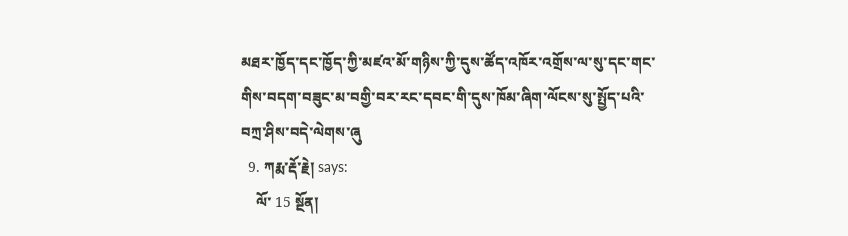མཐར་ཁྱོད་དང་ཁྱོད་ཀྱི་མཛའ་མོ་གཉིས་ཀྱི་དུས་ཚོད་འཁོར་འགྲོས་ལ་སུ་དང་གང་གིས་བདག་བཟུང་མ་བགྱི་བར་རང་དབང་གི་དུས་ཁོམ་ཞིག་ལོངས་སུ་སྤྱོད་པའི་བཀྲ་ཤིས་བདེ་ལེགས་ཞུ
  9. ཀརྨ་རྡོ་རྗེ། says:
    ལོ་ 15 སྔོན།